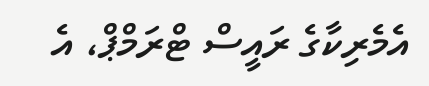އެމެރިކާގެ ރައީސް ޓްރަމްޕް، އެ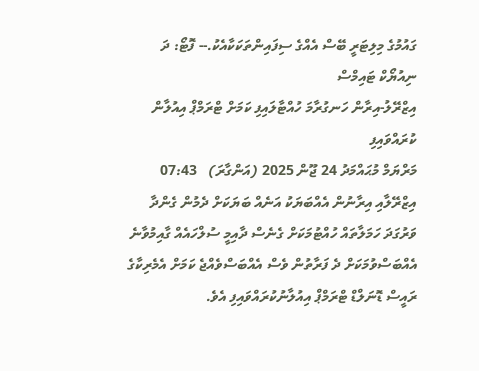ގައުމުގެ މިލިޓަރީ ބޭސް އެއްގެ ސިފައިންތަކަކާއެކު.-- ފޮޓޯ: ދަ ނިއުޔޯކް ޓައިމްސް
އިޒްރޭލު-އިރާން ހަނގުރާމަ ހުއްޓާލައިފި ކަމަށް ޓްރަމްޕް އިއުލާން ކުރައްވައިފި
މަރްޔަމް މުޙައްމަދު 24 ޖޫން 2025 (އަންގާރަ)   07:43
އިޒްރޭލާއި އިރާނުން އެއްބަޔަކު އަނެއް ބަޔަކަށް ދެމުން ގެންދާ ވަރުގަދަ ހަމަލާތައް ހުއްޓުމަކަށް ގެނެސް ދާއިމީ ސުލްހައެއް ގާއިމުވާނެ އެއްބަސްވުމަކަށް ދެ ފަރާތުން ވެސް އެއްބަސްވެއްޖެ ކަމަށް އެމެރިކާގެ ރައީސް ޑޮނަލްޑް ޓްރަމްޕް އިއުލާނުކުރައްވައިފި އެވެ.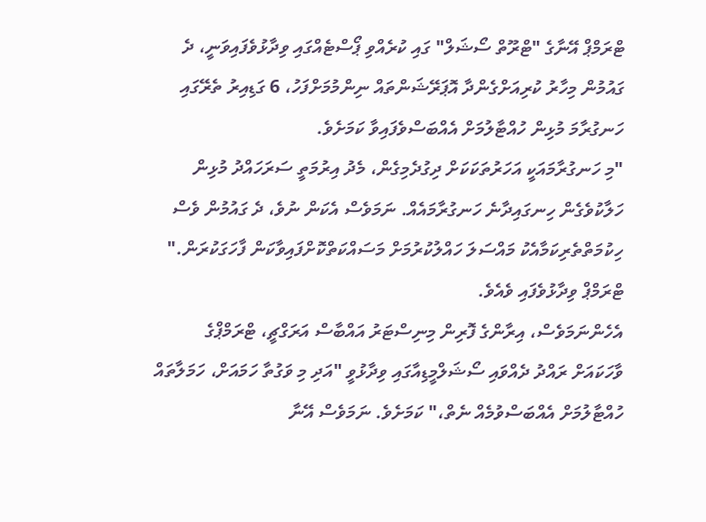ޓްރަމްޕް އޭނާގެ "ޓްރޫތް ސޯޝަލް" ގައި ކުރެއްވި ޕޯސްޓެއްގައި ވިދާޅުވެފައިވަނީ، ދެ ގައުމުން މިހާރު ކުރިއަށްގެންދާ އޮޕަރޭޝަންތައް ނިންމުމަށްފަހު، 6 ގަޑިއިރު ތެރޭގައި ހަނގުރާމަ މުޅިން ހުއްޓާލުމަށް އެއްބަސްވެފައިވާ ކަމަށެވެ.
"މި ހަނގުރާމައަކީ އަހަރުތަކަކަށް ދިގުދެމިގެން، މެދު އިރުމަތީ ސަރަހައްދު މުޅިން ހަލާކުވެގެން ހިނގައިދާނެ ހަނގުރާމައެއް. ނަމަވެސް އެކަން ނުވެ، ދެ ގައުމުން ވެސް ހިކުމަތްތެރިކަމާއެކު މައްސަލަ ހައްލުކުރުމަށް މަސައްކަތްކޮށްފައިވާކަން ފާހަގަކުރަން." ޓްރަމްޕް ވިދާޅުވެފައި ވެއެވެ.
އެހެންނަމަވެސް، އިރާންގެ ފޮރިން މިނިސްޓަރު އައްބާސް އަރަގްޗީ، ޓްރަމްޕްގެ ވާހަކައަށް ރައްދު ދެއްވައި ސޯޝަލްމީޑިއާގައި ވިދާޅުވީ "އަދި މި ވަގުތާ ހަމައަށް، ހަމަލާތައް ހުއްޓާލުމަށް އެއްބަސްވުމެއް ނެތް،" ކަމަށެވެ. ނަމަވެސް އޭނާ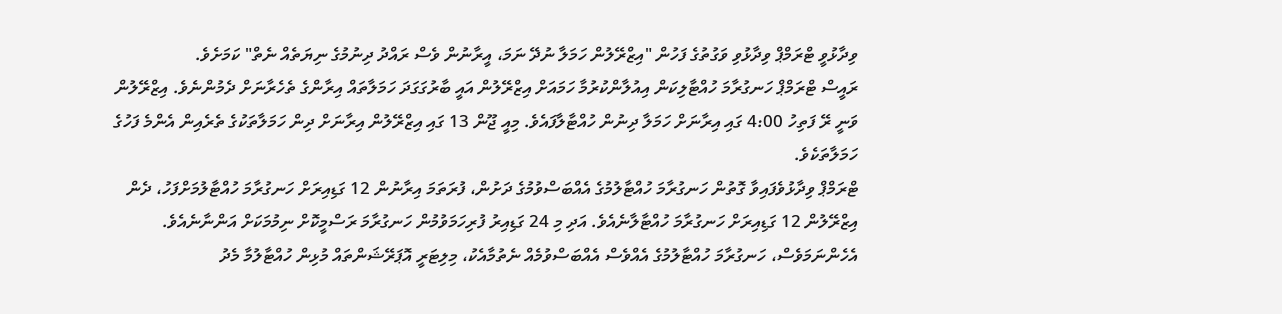ވިދާޅުވީ ޓްރަމްޕް ވިދާޅުވި ވަގުތުގެ ފަހުން "އިޒްރޭލުން ހަމަލާ ނުދޭ ނަމަ، އީރާނުން ވެސް ރައްދު ދިނުމުގެ ނިޔަތެއް ނެތް" ކަމަށެވެ.
ރައީސް ޓްރަމްޕް ހަނގުރާމަ ހުއްޓާލިކަން އިއުލާންކުރުމާ ހަމައަށް އިޒްރޭލުން އައީ ބާރުގަގަދަ ހަމަލާތައް އިރާންގެ ތެހެރާނަށް ދެމުންނެވެ. އިޒްރޭލުން ވަނީ ރޭ ފަތިހު 4:00 ގައި އިރާނަށް ހަމަލާ ދިނުން ހުއްޓާލާފައެވެ. މިއީ ޖޫން 13 ގައި އިޒްރޭލުން އިރާނަށް ދިން ހަމަލާތަކުގެ ތެރެއިން އެންމެ ފަހުގެ ހަމަލާތަކެވެ.
ޓްރަމްޕް ވިދާޅުވެފައިވާ ގޮތުން ހަނގުރާމަ ހުއްޓާލުމުގެ އެއްބަސްވުމުގެ ދަށުން، ފުރަތަމަ އިރާނުން 12 ގަޑިއިރަށް ހަނގުރާމަ ހުއްޓާލުމަށްފަހު، ދެން އިޒްރޭލުން 12 ގަޑިއިރަށް ހަނގުރާމަ ހުއްޓާލާނެއެވެ. އަދި މި 24 ގަޑިއިރު ފުރިހަމަވުމުން ހަނގުރާމަ ރަސްމީކޮށް ނިމުމަކަށް އަންނާނެއެވެ.
އެހެންނަމަވެސް، ހަނގުރާމަ ހުއްޓާލުމުގެ އެއްވެސް އެއްބަސްވުމެއް ނެތުމާއެކު، މިލިޓަރީ އޮޕަރޭޝަންތައް މުޅިން ހުއްޓާލުމާ މެދު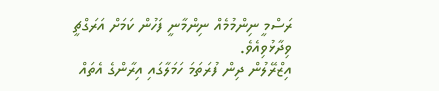ރަސްމީ ނިންމުމެއް ނިންމާނީ ފަހުން ކަމަށް އަރަގްޗީ ވިދާޅުވިއެވެ.
އިޒްރޭލުން ދިން ފުރަތަމަ ހަމަލާގައި އިރާންގެ އެތައް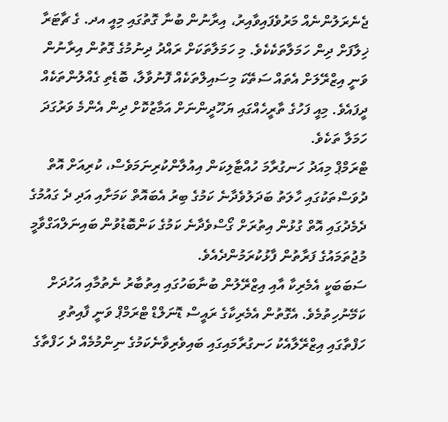ޖެނެރަލުންނެއް މަރުވެފައިވާއިރު، އިރާނުން ބުނާ ގޮތުގައި މިއީ އދ. ގެ ޗާޓަރާ ޚިލާފަށް ދިން ހަމަލާތަކެކެވެ. މި ހަމަލާތަކަށް ރައްދު ދިނުމުގެ ގޮތުން އިރާނުން ވަނީ އިޒްރޭލަށް އެތައް ސަތޭކަ މިސައިލްތަކެއް ފޮނުވާލާ، ބޮޑެތި ގެއްލުންތަކެއް ދީފައެވެ. މިއީ ފަހުގެ ތާރީހެއްގައި ޔަހޫދީންނަށް އަމާޒުކޮށް ދިން އެންމެ ވަރުގަދަ ހަމަލާ ތަކެވެ.
ޓްރަމްޕް މިއަދު ހަނގުރާމަ ހުއްޓާލިކަން އިއުލާންކުރިނަމަވެސް، ކުރިއަށް އޮތް ދުވަސްތަކުގައި ހާލަތު ބަދަލުވެދާނެ ކަމުގެ ބިރު އެބައޮތް ކަމަށާއި އަދި ދެ ގައުމުގެ ދެމެދުގައި އޮތް ގުޅުން އިތުރަށް ގޯސްވެދާނެ ކަމުގެ ކަންބޮޑުވުން ބައިނަލްއަގްވާމީ މުޖުތަމައުގެ ފަރާތުން ފާޅުކުރަމުންދެއެވެ.
ސަބަބަކީ އެމެރިކާ އާއި އިޒްރޭލުން ބުނާބަހުގައި އިތުބާރު ނެތުމާއި އަހުދަށް ކަމޭނުހިތުމެވެ. އެގޮތުން އެމެރިކާގެ ރައީސް ޑޮނަލްޑް ޓްރަމްޕް ވަނީ ފާއިތުވި ހަފްތާގައި އިޒްރޭލާއެކު ހަނގުރާމައިގައި ބައިވެރިވާނެކަމުގެ ނިންމުމެއް ދެ ހަފްތާގެ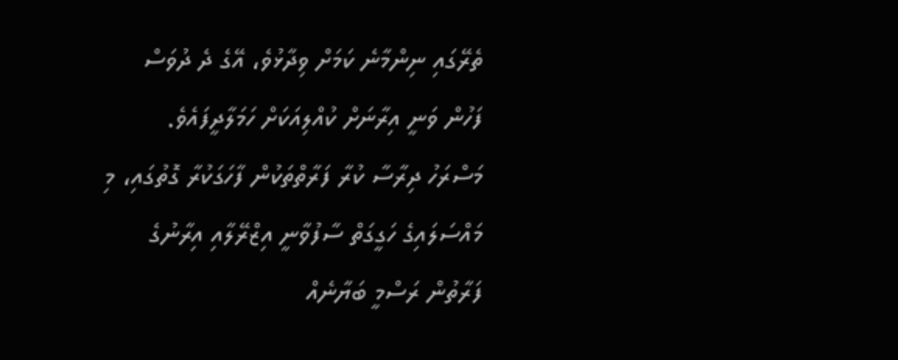ތެރޭގައި ނިންމާނެ ކަމަށް ވިދާޅުވެ، އޭގެ ދެ ދުވަސް ފަހުން ވަނީ އިރާނަށް ކުއްލިއަކަށް ހަމަލާދީފައެވެ.
މަސްރަހު ދިރާސާ ކުރާ ފަރާތްތަކުން ފާހަގަކުރާ ގޮތުގައި، މި މައްސަލައިގެ ހަގީގަތް ސާފުވާނީ އިޒްރޭލާއި އިރާނުގެ ފަރާތުން ރަސްމީ ބަޔާނެއް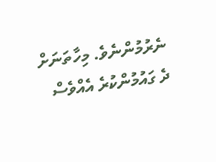ނެރުމުންނެވެ. މިހާތަނަށް ދެ ގައުމުންކުރެ އެއްވެސް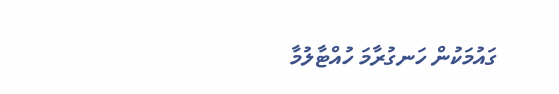ގައުމަކުން ހަނގުރާމަ ހުއްޓާލުމާ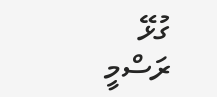ގުޅޭ ރަސްމީ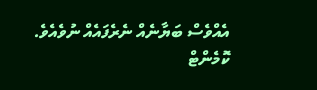އެއްވެސް ބަޔާނެއް ނެރެފައެއް ނުވެއެވެ.
ކޮމެންޓް